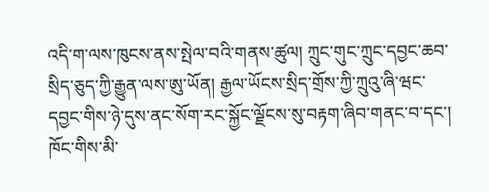འདི་ག་ལས་ཁུངས་ནས་སྤེལ་བའི་གནས་ཚུལ། ཀྲུང་གུང་ཀྲུང་དབྱང་ཆབ་སྲིད་ཅུད་ཀྱི་རྒྱུན་ལས་ཨུ་ཡོན། རྒྱལ་ཡོངས་སྲིད་གྲོས་ཀྱི་ཀྲུའུ་ཞི་ཝང་དབྱང་གིས་ཉེ་དུས་ནང་སོག་རང་སྐྱོང་ལྗོངས་སུ་བརྟག་ཞིབ་གནང་བ་དང་། ཁོང་གིས་མི་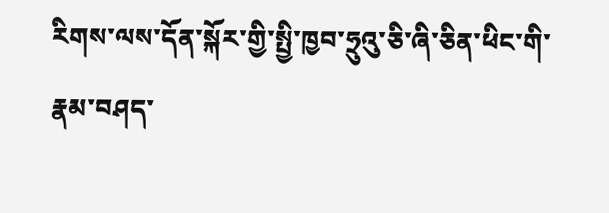རིགས་ལས་དོན་སྐོར་གྱི་སྤྱི་ཁྱབ་ཧྲུའུ་ཅི་ཞི་ཅིན་ཕིང་གི་རྣམ་བཤད་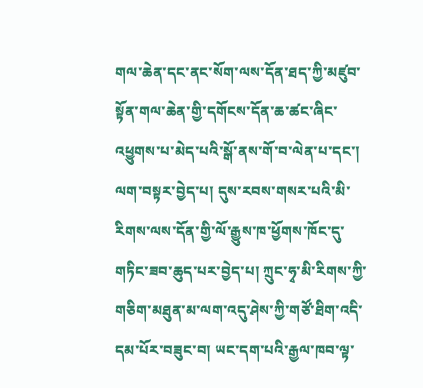གལ་ཆེན་དང་ནང་སོག་ལས་དོན་ཐད་ཀྱི་མཛུབ་སྟོན་གལ་ཆེན་གྱི་དགོངས་དོན་ཆ་ཚང་ཞིང་འཕྱུགས་པ་མེད་པའི་སྒོ་ནས་གོ་བ་ལེན་པ་དང་། ལག་བསྟར་བྱེད་པ། དུས་རབས་གསར་པའི་མི་རིགས་ལས་དོན་གྱི་ལོ་རྒྱུས་ཁ་ཕྱོགས་ཁོང་དུ་གཏིང་ཟབ་ཆུད་པར་བྱེད་པ། ཀྲུང་ཧྭ་མི་རིགས་ཀྱི་གཅིག་མཐུན་མ་ལག་འདུ་ཤེས་ཀྱི་གཙོ་ཐིག་འདི་དམ་པོར་བཟུང་བ། ཡང་དག་པའི་རྒྱལ་ཁབ་ལྟ་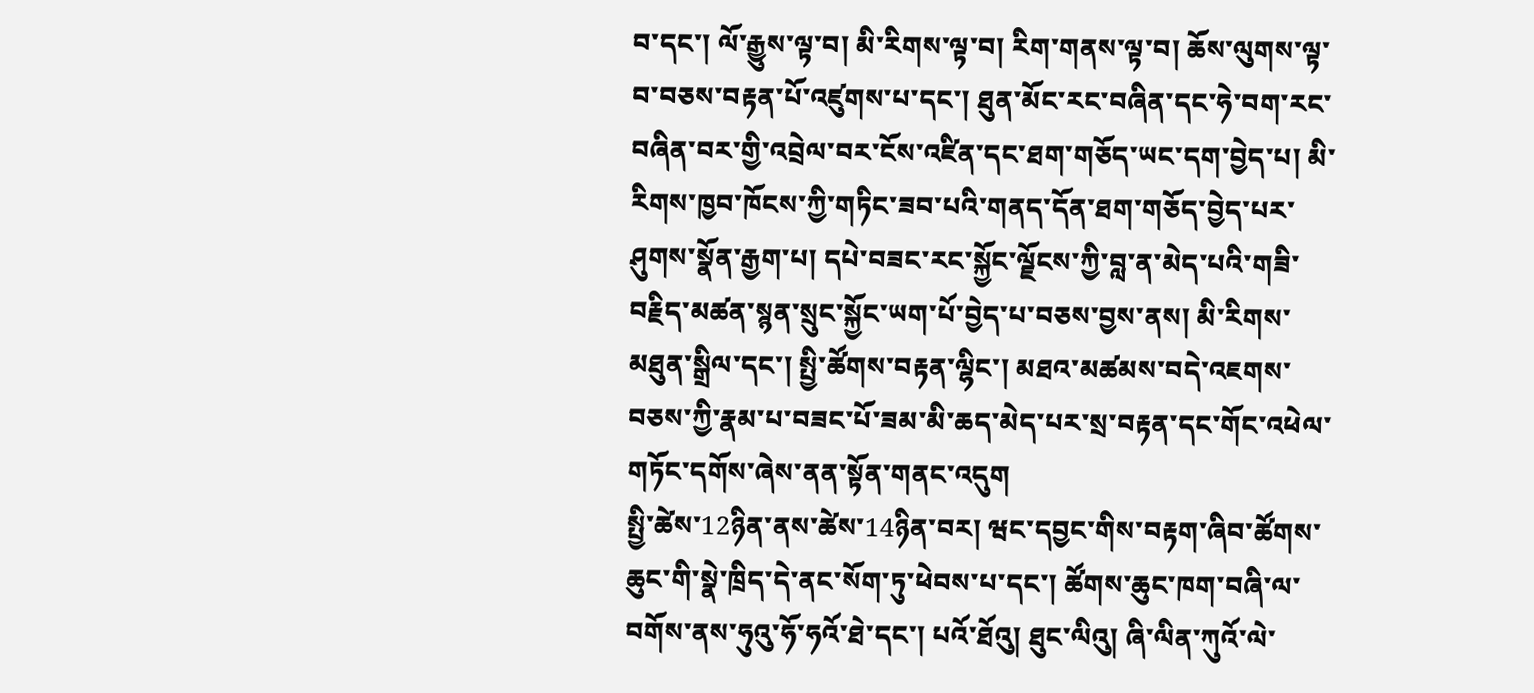བ་དང་། ལོ་རྒྱུས་ལྟ་བ། མི་རིགས་ལྟ་བ། རིག་གནས་ལྟ་བ། ཆོས་ལུགས་ལྟ་བ་བཅས་བརྟན་པོ་འཛུགས་པ་དང་། ཐུན་མོང་རང་བཞིན་དང་ཧེ་བག་རང་བཞིན་བར་གྱི་འབྲེལ་བར་ངོས་འཛིན་དང་ཐག་གཅོད་ཡང་དག་བྱེད་པ། མི་རིགས་ཁྱབ་ཁོངས་ཀྱི་གཏིང་ཟབ་པའི་གནད་དོན་ཐག་གཅོད་བྱེད་པར་ཤུགས་སྣོན་རྒྱག་པ། དཔེ་བཟང་རང་སྐྱོང་ལྗོངས་ཀྱི་བླ་ན་མེད་པའི་གཟི་བརྗིད་མཚན་སྙན་སྲུང་སྐྱོང་ཡག་པོ་བྱེད་པ་བཅས་བྱས་ནས། མི་རིགས་མཐུན་སྒྲིལ་དང་། སྤྱི་ཚོགས་བརྟན་ལྷིང་། མཐའ་མཚམས་བདེ་འཇགས་བཅས་ཀྱི་རྣམ་པ་བཟང་པོ་ཟམ་མི་ཆད་མེད་པར་སྲ་བརྟན་དང་གོང་འཕེལ་གཏོང་དགོས་ཞེས་ནན་སྟོན་གནང་འདུག
སྤྱི་ཚེས་12ཉིན་ནས་ཚེས་14ཉིན་བར། ཝང་དབྱང་གིས་བརྟག་ཞིབ་ཚོགས་ཆུང་གི་སྣེ་ཁྲིད་དེ་ནང་སོག་ཏུ་ཕེབས་པ་དང་། ཚོགས་ཆུང་ཁག་བཞི་ལ་བགོས་ནས་ཧུའུ་ཧོ་ཧའོ་ཐེ་དང་། པའོ་ཐོའུ། ཐུང་ལིའུ། ཞི་ལིན་ཀུའོ་ལེ་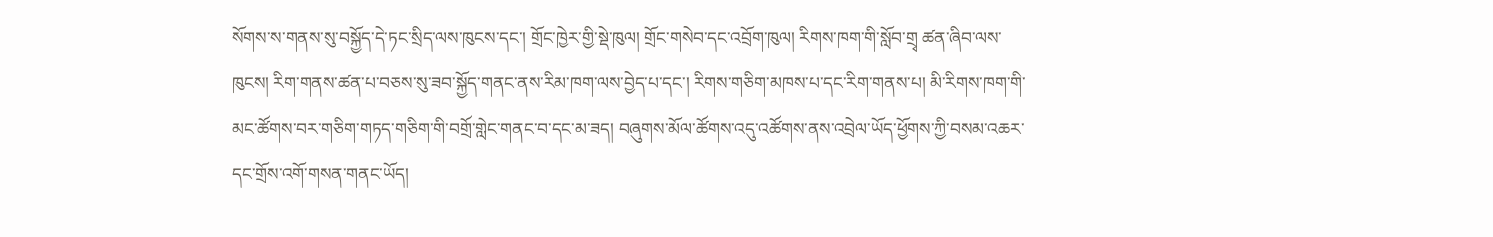སོགས་ས་གནས་སུ་བསྐྱོད་དེ་ཏང་སྲིད་ལས་ཁུངས་དང་། གྲོང་ཁྱེར་གྱི་སྡེ་ཁུལ། གྲོང་གསེབ་དང་འབྲོག་ཁུལ། རིགས་ཁག་གི་སློབ་གྲྭ ཚན་ཞིབ་ལས་ཁུངས། རིག་གནས་ཚན་པ་བཅས་སུ་ཟབ་སྐྱོད་གནང་ནས་རིམ་ཁག་ལས་བྱེད་པ་དང་། རིགས་གཅིག་མཁས་པ་དང་རིག་གནས་པ། མི་རིགས་ཁག་གི་མང་ཚོགས་བར་གཅིག་གཏད་གཅིག་གི་བགྲོ་གླེང་གནང་བ་དང་མ་ཟད། བཞུགས་མོལ་ཚོགས་འདུ་འཚོགས་ནས་འབྲེལ་ཡོད་ཕྱོགས་ཀྱི་བསམ་འཆར་དང་གྲོས་འགོ་གསན་གནང་ཡོད།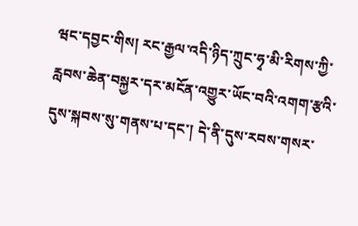ཝང་དབྱང་གིས། རང་རྒྱལ་འདི་ཉིད་ཀྲུང་ཧྭ་མི་རིགས་ཀྱི་རླབས་ཆེན་བསྐྱར་དར་མངོན་འགྱུར་ཡོང་བའི་འགག་རྩའི་དུས་སྐབས་སུ་གནས་པ་དང་། དེ་ནི་དུས་རབས་གསར་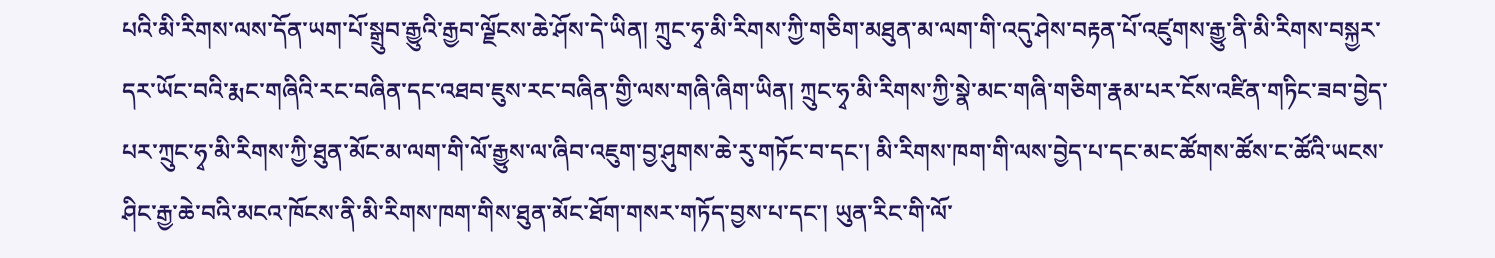པའི་མི་རིགས་ལས་དོན་ཡག་པོ་སྒྲུབ་རྒྱུའི་རྒྱབ་ལྗོངས་ཆེ་ཤོས་དེ་ཡིན། ཀྲུང་ཧྭ་མི་རིགས་ཀྱི་གཅིག་མཐུན་མ་ལག་གི་འདུ་ཤེས་བརྟན་པོ་འཛུགས་རྒྱུ་ནི་མི་རིགས་བསྐྱར་དར་ཡོང་བའི་རྨང་གཞིའི་རང་བཞིན་དང་འཐབ་ཇུས་རང་བཞིན་གྱི་ལས་གཞི་ཞིག་ཡིན། ཀྲུང་ཧྭ་མི་རིགས་ཀྱི་སྣེ་མང་གཞི་གཅིག་རྣམ་པར་ངོས་འཛིན་གཏིང་ཟབ་བྱེད་པར་ཀྲུང་ཧྭ་མི་རིགས་ཀྱི་ཐུན་མོང་མ་ལག་གི་ལོ་རྒྱུས་ལ་ཞིབ་འཇུག་བྱ་ཤུགས་ཆེ་རུ་གཏོང་བ་དང་། མི་རིགས་ཁག་གི་ལས་བྱེད་པ་དང་མང་ཚོགས་ཚོས་ང་ཚོའི་ཡངས་ཤིང་རྒྱ་ཆེ་བའི་མངའ་ཁོངས་ནི་མི་རིགས་ཁག་གིས་ཐུན་མོང་ཐོག་གསར་གཏོད་བྱས་པ་དང་། ཡུན་རིང་གི་ལོ་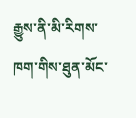རྒྱུས་ནི་མི་རིགས་ཁག་གིས་ཐུན་མོང་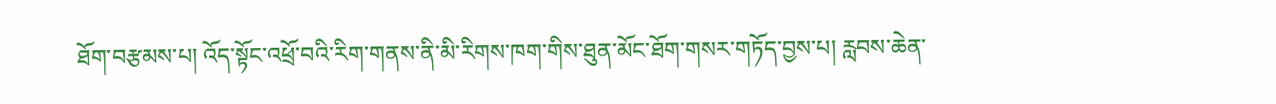ཐོག་བརྩམས་པ། འོད་སྟོང་འཕྲོ་བའི་རིག་གནས་ནི་མི་རིགས་ཁག་གིས་ཐུན་མོང་ཐོག་གསར་གཏོད་བྱས་པ། རླབས་ཆེན་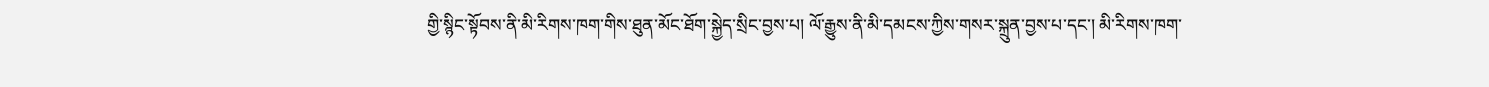གྱི་སྙིང་སྟོབས་ནི་མི་རིགས་ཁག་གིས་ཐུན་མོང་ཐོག་སྐྱེད་སྲིང་བྱས་པ། ལོ་རྒྱུས་ནི་མི་དམངས་ཀྱིས་གསར་སྐྲུན་བྱས་པ་དང་། མི་རིགས་ཁག་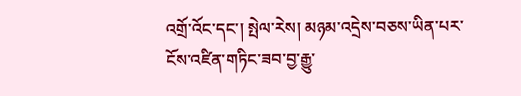འགྲོ་འོང་དང་། སྤེལ་རེས། མཉམ་འདྲེས་བཅས་ཡིན་པར་ངོས་འཛིན་གཏིང་ཟབ་བྱ་རྒྱུ་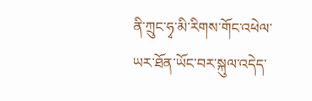ནི་ཀྲུང་ཧྭ་མི་རིགས་གོང་འཕེལ་ཡར་ཐོན་ཡོང་བར་སྐུལ་འདེད་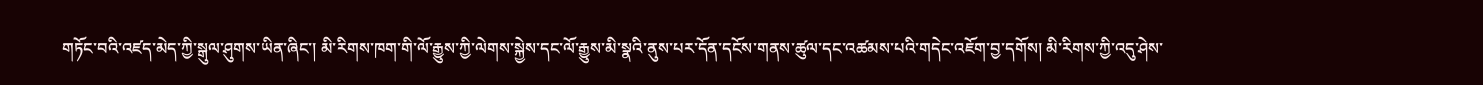གཏོང་བའི་འཛད་མེད་ཀྱི་སྒུལ་ཤུགས་ཡིན་ཞིང་། མི་རིགས་ཁག་གི་ལོ་རྒྱུས་ཀྱི་ལེགས་སྐྱེས་དང་ལོ་རྒྱུས་མི་སྣའི་ནུས་པར་དོན་དངོས་གནས་ཚུལ་དང་འཚམས་པའི་གདེང་འཇོག་བྱ་དགོས། མི་རིགས་ཀྱི་འདུ་ཤེས་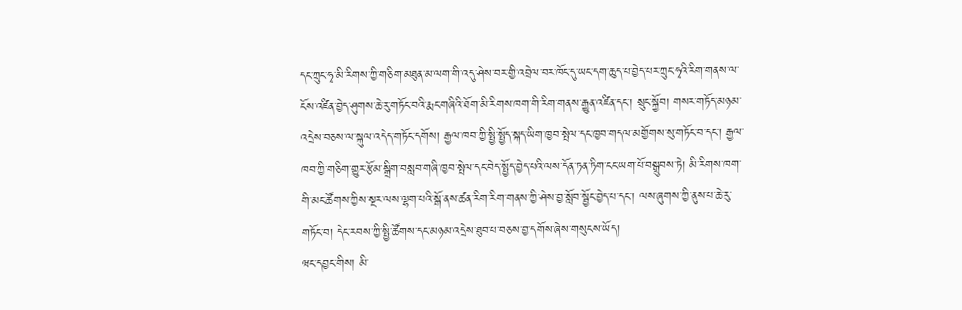དང་ཀྲུང་ཧྭ་མི་རིགས་ཀྱི་གཅིག་མཐུན་མ་ལག་གི་འདུ་ཤེས་བར་གྱི་འབྲེལ་བར་ཁོང་དུ་ཡང་དག་ཆུད་པ་བྱེད་པར་ཀྲུང་ཧྭའི་རིག་གནས་ལ་ངོས་འཛིན་བྱེད་ཤུགས་ཆེ་རུ་གཏོང་བའི་རྨང་གཞིའི་ཐོག་མི་རིགས་ཁག་གི་རིག་གནས་རྒྱུན་འཛིན་དང་། སྲུང་སྐྱོབ། གསར་གཏོད་མཉམ་འདྲེས་བཅས་ལ་སྐུལ་འདེད་གཏོང་དགོས། རྒྱལ་ཁབ་ཀྱི་སྤྱི་སྤྱོད་སྐད་ཡིག་ཁྱབ་སྤེལ་དང་ཁྱབ་གདལ་མགྱོགས་སུ་གཏོང་བ་དང་། རྒྱལ་ཁབ་ཀྱི་གཅིག་གྱུར་རྩོམ་སྒྲིག་བསླབ་གཞི་ཁྱབ་སྤེལ་དང་བེད་སྤྱོད་བྱེད་པའི་ལས་དོན་ཏན་ཏིག་ངང་ཡག་པོ་བསྒྲུབས་ཏེ། མི་རིགས་ཁག་གི་མང་ཚོགས་ཀྱིས་སྔར་ལས་ལྷག་པའི་སྒོ་ནས་ཚན་རིག་རིག་གནས་ཀྱི་ཤེས་བྱ་སློབ་སྦྱོང་བྱེད་པ་དང་། ལས་ཞུགས་ཀྱི་ནུས་པ་ཆེ་རུ་གཏོང་བ། དེང་རབས་ཀྱི་སྤྱི་ཚོགས་དང་མཉམ་འདྲེས་ཐུབ་པ་བཅས་བྱ་དགོས་ཞེས་གསུངས་ཡོད།
ཝང་དབྱང་གིས། མི་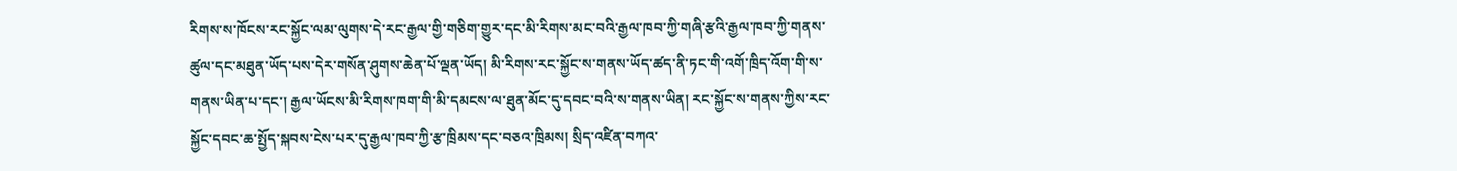རིགས་ས་ཁོངས་རང་སྐྱོང་ལམ་ལུགས་དེ་རང་རྒྱལ་གྱི་གཅིག་གྱུར་དང་མི་རིགས་མང་བའི་རྒྱལ་ཁབ་ཀྱི་གཞི་རྩའི་རྒྱལ་ཁབ་ཀྱི་གནས་ཚུལ་དང་མཐུན་ཡོད་པས་དེར་གསོན་ཤུགས་ཆེན་པོ་ལྡན་ཡོད། མི་རིགས་རང་སྐྱོང་ས་གནས་ཡོད་ཚད་ནི་ཏང་གི་འགོ་ཁྲིད་འོག་གི་ས་གནས་ཡིན་པ་དང་། རྒྱལ་ཡོངས་མི་རིགས་ཁག་གི་མི་དམངས་ལ་ཐུན་མོང་དུ་དབང་བའི་ས་གནས་ཡིན། རང་སྐྱོང་ས་གནས་ཀྱིས་རང་སྐྱོང་དབང་ཆ་སྤྱོད་སྐབས་ངེས་པར་དུ་རྒྱལ་ཁབ་ཀྱི་རྩ་ཁྲིམས་དང་བཅའ་ཁྲིམས། སྲིད་འཛིན་བཀའ་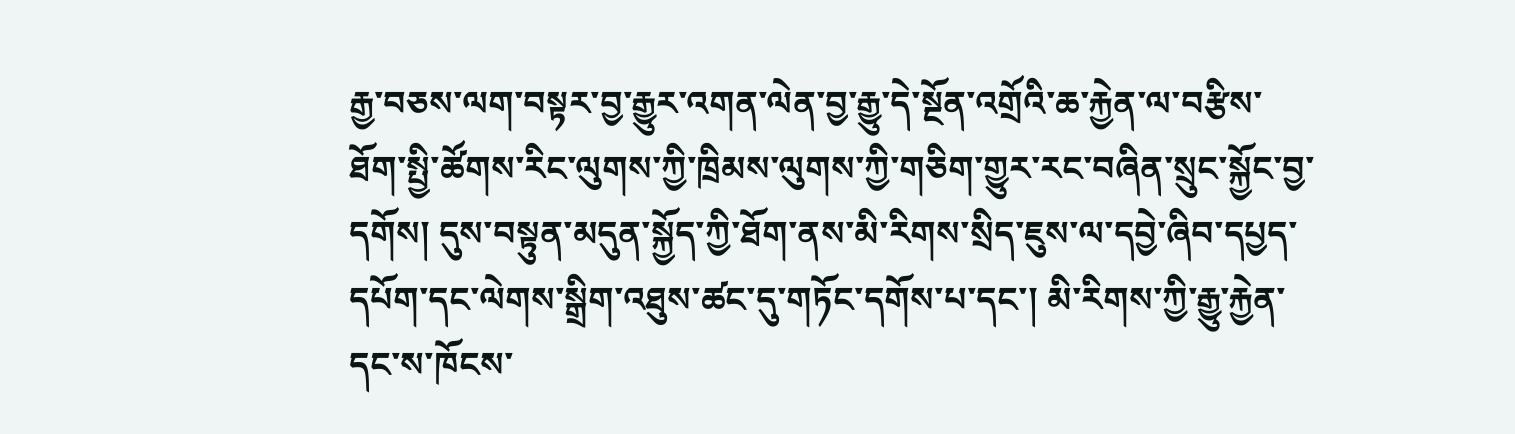རྒྱ་བཅས་ལག་བསྟར་བྱ་རྒྱུར་འགན་ལེན་བྱ་རྒྱུ་དེ་སྔོན་འགྲོའི་ཆ་རྐྱེན་ལ་བརྩིས་ཐོག་སྤྱི་ཚོགས་རིང་ལུགས་ཀྱི་ཁྲིམས་ལུགས་ཀྱི་གཅིག་གྱུར་རང་བཞིན་སྲུང་སྐྱོང་བྱ་དགོས། དུས་བསྟུན་མདུན་སྐྱོད་ཀྱི་ཐོག་ནས་མི་རིགས་སྲིད་ཇུས་ལ་དབྱེ་ཞིབ་དཔྱད་དཔོག་དང་ལེགས་སྒྲིག་འཐུས་ཚང་དུ་གཏོང་དགོས་པ་དང་། མི་རིགས་ཀྱི་རྒྱུ་རྐྱེན་དང་ས་ཁོངས་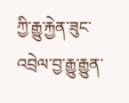ཀྱི་རྒྱུ་རྐྱེན་ཟུང་འབྲེལ་བྱ་རྒྱུ་རྒྱུན་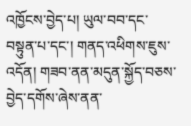འཁྱོངས་བྱེད་པ། ཡུལ་བབ་དང་བསྟུན་པ་དང་། གནད་འཕིགས་ཇུས་འདོན། གཟབ་ནན་མདུན་སྐྱོད་བཅས་བྱེད་དགོས་ཞེས་ནན་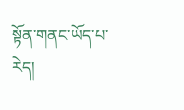སྟོན་གནང་ཡོད་པ་རེད།